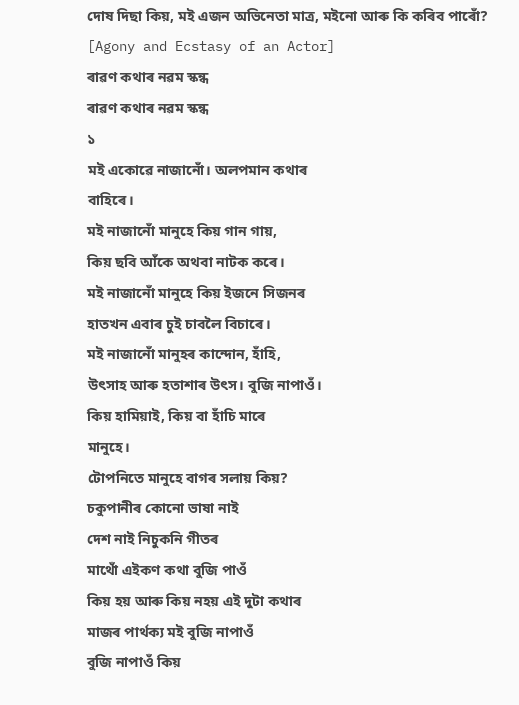দোষ দিছা কিয়, মই এজন অভিনেতা মাত্র, মইনো আৰু কি কৰিব পাৰোঁ?
[Agony and Ecstasy of an Actor]
ৰাৱণ কথাৰ নৱম স্কন্ধ
ৰাৱণ কথাৰ নৱম স্কন্ধ
১
মই একোৱে নাজানোঁ। অলপমান কথাৰ
বাহিৰে।
মই নাজানোঁ মানুহে কিয় গান গায়,
কিয় ছবি আঁকে অথবা নাটক কৰে।
মই নাজানোঁ মানুহে কিয় ইজনে সিজনৰ
হাতখন এবাৰ চুই চাবলৈ বিচাৰে।
মই নাজানোঁ মানুহৰ কান্দোন, হাঁহি,
উৎসাহ আৰু হতাশাৰ উৎস। বুজি নাপাওঁ।
কিয় হামিয়াই, কিয় বা হাঁচি মাৰে
মানুহে।
টোপনিতে মানুহে বাগৰ সলায় কিয়?
চকুপানীৰ কোনো ভাষা নাই
দেশ নাই নিচুকনি গীতৰ
মাথোঁ এইকণ কথা বুজি পাওঁ
কিয় হয় আৰু কিয় নহয় এই দুটা কথাৰ
মাজৰ পার্থক্য মই বুজি নাপাওঁ
বুজি নাপাওঁ কিয়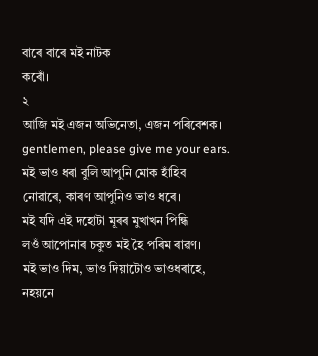বাৰে বাৰে মই নাটক
কৰোঁ।
২
আজি মই এজন অভিনেতা, এজন পৰিবেশক। gentlemen, please give me your ears.
মই ভাও ধৰা বুলি আপুনি মোক হাঁহিব
নোৱাৰে, কাৰণ আপুনিও ভাও ধৰে।
মই যদি এই দহোটা মূৰৰ মুখাখন পিন্ধি
লওঁ আপোনাৰ চকুত মই হৈ পৰিম ৰাৱণ।
মই ভাও দিম, ভাও দিয়াটোও ভাওধৰাহে,
নহয়নে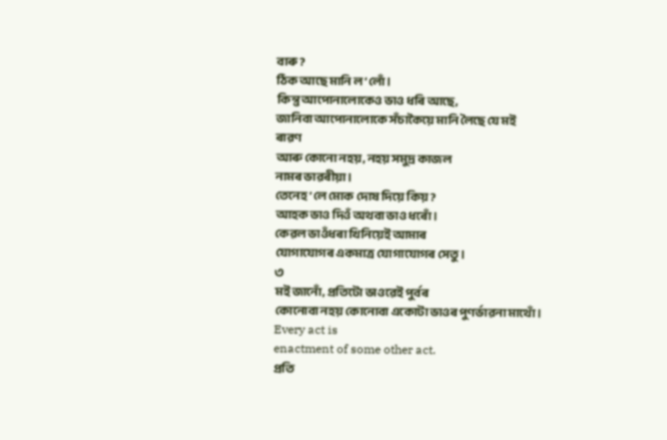বাৰু?
ঠিক আছে মানি ল’লোঁ।
কিন্তু আপোনালোকেও ভাও ধৰি আছে,
জানিবা আপোনালোকে সঁচাকৈয়ে মানি লৈছে যে মই ৰাৱণ
আৰু কোনো নহয়, নহয় সমুদ্র কাজল
নামৰ ভাৱৰীয়া।
তেনেহ’লে মোক দোষ দিয়ে কিয়?
আহক ভাও দিওঁ অথবা ভাও ধৰোঁ।
কেৱল ভাওঁধৰা খিনিয়েই আমাৰ
যোগাযোগৰ একমাত্র যোগাযোগৰ সেতু।
৩
মই জানোঁ, প্রতিটো ভাওৱেই পুর্বৰ
কোনোবা নহয় কোনোবা একোটা ভাওৰ পুণর্ভাৱনা মাথোঁ।
Every act is
enactment of some other act.
প্রতি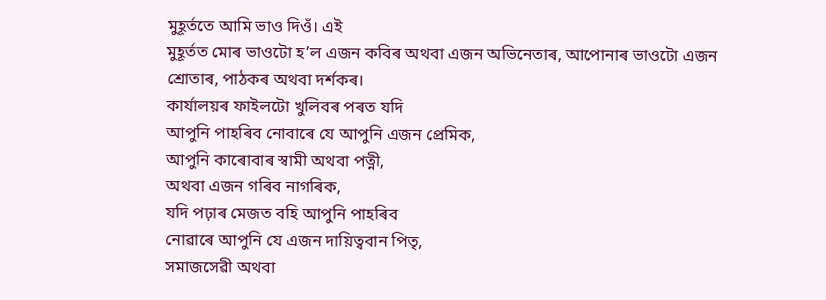মুহূর্ততে আমি ভাও দিওঁ। এই
মুহূর্তত মোৰ ভাওটো হ’ল এজন কবিৰ অথবা এজন অভিনেতাৰ, আপোনাৰ ভাওটো এজন শ্রোতাৰ, পাঠকৰ অথবা দর্শকৰ।
কার্যালয়ৰ ফাইলটো খুলিবৰ পৰত যদি
আপুনি পাহৰিব নোবাৰে যে আপুনি এজন প্রেমিক,
আপুনি কাৰোবাৰ স্বামী অথবা পত্নী,
অথবা এজন গৰিব নাগৰিক,
যদি পঢ়াৰ মেজত বহি আপুনি পাহৰিব
নোৱাৰে আপুনি যে এজন দায়িত্ববান পিতৃ,
সমাজসেৱী অথবা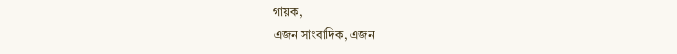গায়ক,
এজন সাংবাদিক, এজন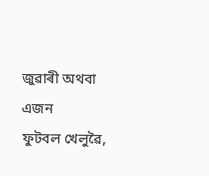জুৱাৰী অথবা এজন
ফুটবল খেলুৱৈ,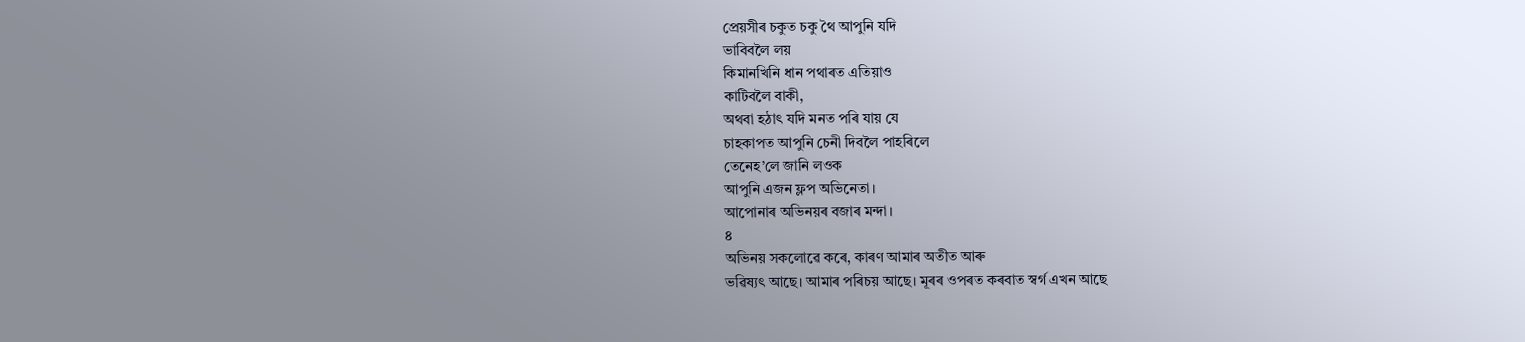প্রেয়সীৰ চকুত চকু থৈ আপুনি যদি
ভাবিবলৈ লয়
কিমানখিনি ধান পথাৰত এতিয়াও
কাটিবলৈ বাকী,
অথবা হঠাৎ যদি মনত পৰি যায় যে
চাহকাপত আপুনি চেনী দিবলৈ পাহৰিলে
তেনেহ’লে জানি লওক
আপুনি এজন ফ্লপ অভিনেতা।
আপোনাৰ অভিনয়ৰ বজাৰ মন্দা।
৪
অভিনয় সকলোৱে কৰে, কাৰণ আমাৰ অতীত আৰু
ভৱিষ্যৎ আছে। আমাৰ পৰিচয় আছে। মূৰৰ ওপৰত কৰবাত স্বর্গ এখন আছে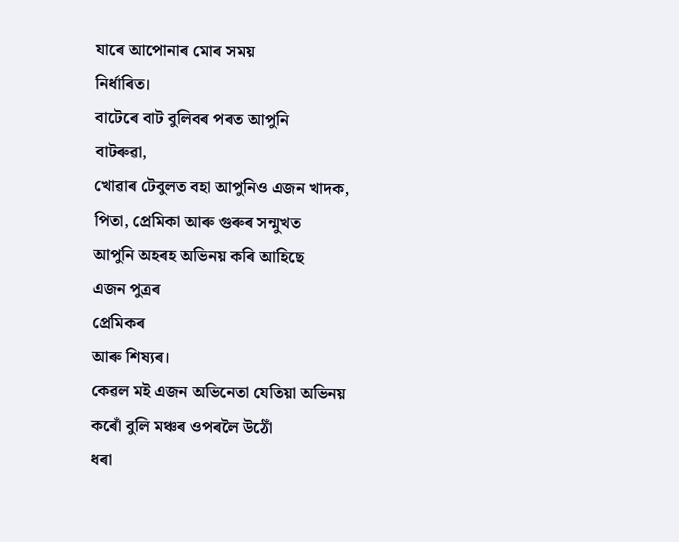যাৰে আপোনাৰ মোৰ সময়
নির্ধাৰিত।
বাটেৰে বাট বুলিবৰ পৰত আপুনি
বাটৰুৱা,
খোৱাৰ টেবুলত বহা আপুনিও এজন খাদক,
পিতা, প্রেমিকা আৰু গুৰুৰ সন্মুখত
আপুনি অহৰহ অভিনয় কৰি আহিছে
এজন পুত্রৰ
প্রেমিকৰ
আৰু শিষ্যৰ।
কেৱল মই এজন অভিনেতা যেতিয়া অভিনয়
কৰোঁ বুলি মঞ্চৰ ওপৰলৈ উঠোঁ
ধৰা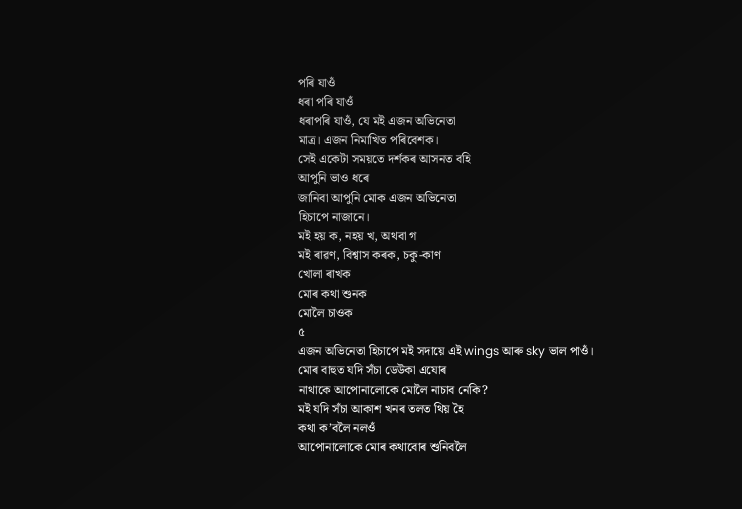পৰি যাওঁ
ধৰা পৰি যাওঁ
ধৰাপৰি যাওঁ, যে মই এজন অভিনেতা
মাত্র। এজন নিমাখিত পৰিবেশক।
সেই একেটা সময়তে দর্শকৰ আসনত বহি
আপুনি ভাও ধৰে
জানিবা আপুনি মোক এজন অভিনেতা
হিচাপে নাজানে।
মই হয় ক, নহয় খ, অথবা গ
মই ৰাৱণ, বিশ্বাস কৰক, চকু-কাণ
খোলা ৰাখক
মোৰ কথা শুনক
মোলৈ চাওক
৫
এজন অভিনেতা হিচাপে মই সদায়ে এই wings আৰু sky ভাল পাওঁ।
মোৰ বাহুত যদি সঁচা ডেউকা এযোৰ
নাথাকে আপোনালোকে মোলৈ নাচাব নেকি?
মই যদি সঁচা আকাশ খনৰ তলত থিয় হৈ
কথা ক’বলৈ নলওঁ
আপোনালোকে মোৰ কথাবোৰ শুনিবলৈ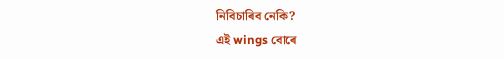নিবিচাৰিব নেকি?
এই wings বোৰে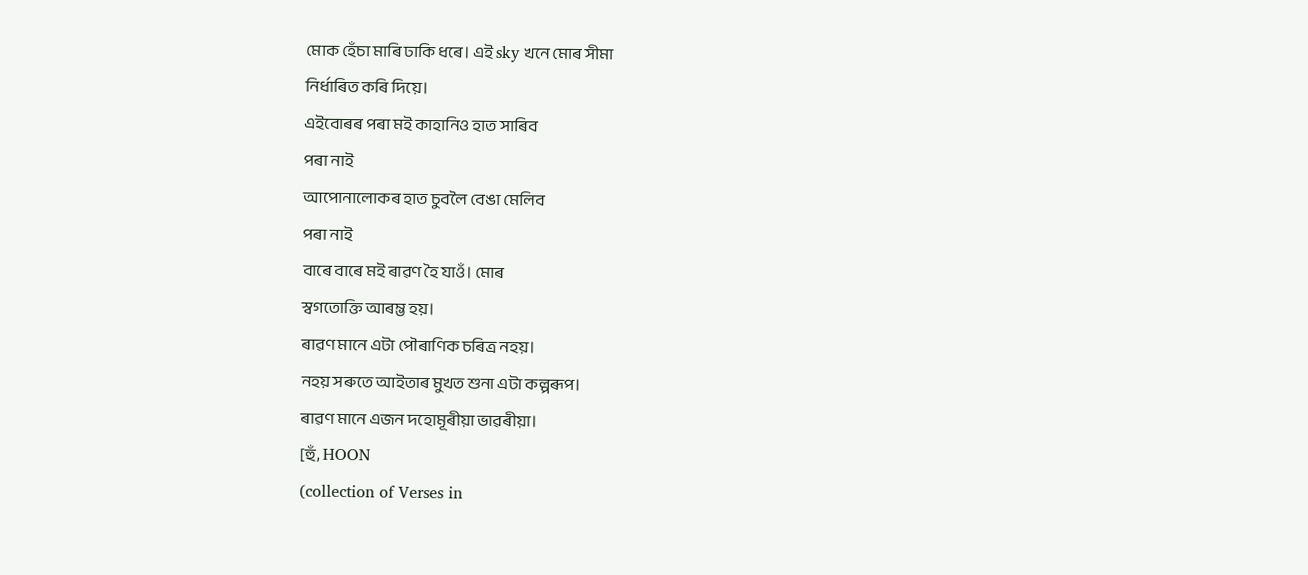মোক হেঁচা মাৰি ঢাকি ধৰে। এই sky খনে মোৰ সীমা
নির্ধাৰিত কৰি দিয়ে।
এইবোৰৰ পৰা মই কাহানিও হাত সাৰিব
পৰা নাই
আপোনালোকৰ হাত চুবলৈ বেঙা মেলিব
পৰা নাই
বাৰে বাৰে মই ৰাৱণ হৈ যাওঁ। মোৰ
স্বগতোক্তি আৰম্ভ হয়।
ৰাৱণ মানে এটা পৌৰাণিক চৰিত্র নহয়।
নহয় সৰুতে আইতাৰ মুখত শুনা এটা কল্পৰূপ।
ৰাৱণ মানে এজন দহোমূৰীয়া ভাৱৰীয়া।
[হুঁ, HOON
(collection of Verses in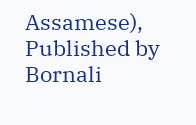Assamese), Published by Bornali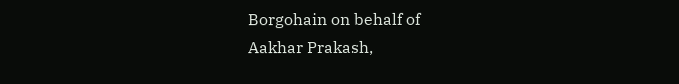Borgohain on behalf of
Aakhar Prakash,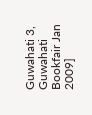Guwahati 3, Guwahati Bookfair Jan 2009]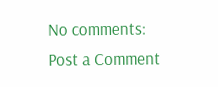No comments:
Post a Comment